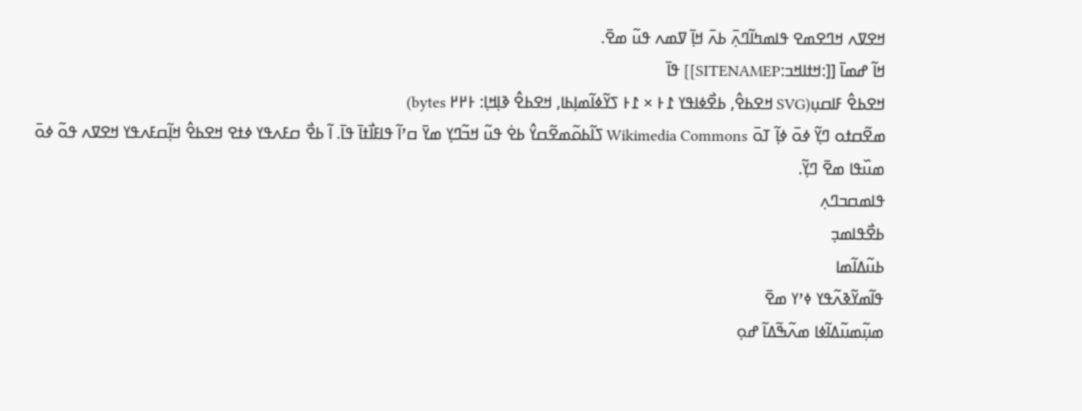ߞߐߜߍ ߞߣߐߘߐ ߟߊߘߤߊ߬ߣߍ߲߫ ߕߍ߫ ߞߊ߲߫ ߜߘߍ ߟߎ߬ ߘߐ߫.
ߞߊ߬ ߝߘߊ߫ [[:ߞߙߊߞߏ:SITENAMEP]] ߟߊ߫
ߞߐߕߐ߮ ߓߊߛߎ߲(SVG ߞߐߕߐ߮, ߕߐ߯ߦߊߟߌ ߁߅ × ߁߅ ߖߌ߬ߦߊ߬ߘߊ߲ߕߊ, ߞߐߕߐ߮ ߢߊ߲ߞߊ߲: ߅߂߂ bytes)
ߘߐ߬ߛߙߋ ߣߌ߲߬ ߦߋ߫ ߦߊ߲߬ ߠߋ߫ Wikimedia Commons ߖߊ߬ߕߋ߬ߘߐ߬ߛߌ߮ ߕߐ߭ ߟߎ߬ ߞߏ߬ߣߌ߲ ߘߌ߫ ߛߴߊ߬ ߟߊߓߊ߯ߙߊ߫ ߟߊ߫. ߊ߬ ߕߐ߯ ߛߓߍߟߌ ߦߙߐ ߞߐߕߐ߮ ߞߊ߲߬ߛߓߍߟߌ ߞߐߜߍ ߟߋ߬ ߦߋ߫ ߘߎ߰ߟߊ ߘߐ߫ ߣߌ߲߬.
ߟߊߘߛߏߣߍ߲
ߕߐ߯ߟߊߘߏ߲
ߕߎ߬ߡߊ߬ߘߊ
ߟߊ߬ߘߌ߬ߢߍ߬ߟߌ ߦߴߌ ߘߐ߫
ߘߎ߲߬ߘߎ߬ߡߊ߬ߦߊ ߘߍ߬ߒ߬ߡߊ߬ ߝߋ߲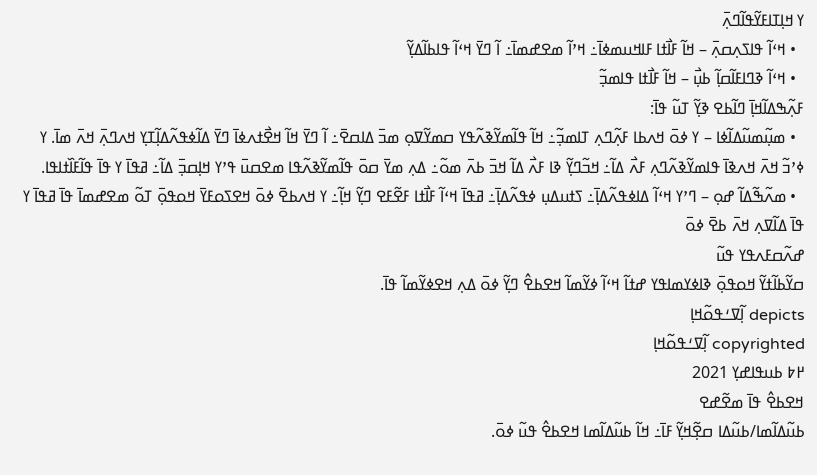ߌ ߞߊ߲ߠߊߓߌ߬ߟߊ߬ߣߍ߲߫
  • ߞߵߊ߬ ߟߊߖߍ߲ߛߍ߲߫ – ߞߊ߬ ߓߊ߯ߙߊ ߓߊߞߎߘߦߊ߫߸ ߞߴߊ߬ ߘߐߝߘߊ߫߸ ߊ߬ ߣߌ߫ ߞߵߊ߬ ߟߊߕߊ߬ߡߌ߲߬
  • ߞߵߊ߬ ߢߣߊߓߊ߬ߛߊ߲߬ ߕߎ߲߯ – ߞߊ߬ ߓߊ߯ߙߊ ߟߊߘߏ߲߬
ߓߍ߲߬ߒߡߊ߬ߞߊ߲߫ ߣߊ߬ߕߐ ߢߌ߲߬ ߠߎ߬ ߟߊ߫:
  • ߘߎ߲߬ߘߎ߬ߡߊ߬ߦߊ – ߌ ߦߋ߫ ߞߍߕߊ ߓߍ߲߬ߣߍ߲ ߠߊߘߏ߲߬߸ ߞߊ߬ ߟߊ߬ߘߌ߬ߢߍ߬ߟߌ ߛߘߌ߬ߜߋ߲ ߘߏ߫ ߡߊߛߐ߫߸ ߊ߬ ߣߌ߫ ߞߊ߬ ߞߐ߯ߙߍߦߊ߫ ߣߌ߫ ߡߊ߬ߦߟߍ߬ߡߊ߲߬ߠߌ߲ ߞߍߣߍ߲߫ ߞߍ߫ ߘߊ߫. ߌ ߦߴߏ߬ ߞߍ߫ ߞߍߢߊ߫ ߟߊߘߌ߬ߢߍ߬ߣߍ߲ ߓߍ߯ ߡߊ߬߸ ߞߏ߬ߣߌ߲߬ ߢߊ ߓߍ߯ ߡߊ߬ ߞߏ߫ ߕߍ߫ ߘߋ߬߸ ߡߍ߲ ߘߌ߫ ߛߋ߫ ߟߊ߬ߘߌ߬ߢߍ߬ߟߊ ߘߐߛߎ߫ ߟߴߌ ߞߊ߲ߛߏ߲߫ ߡߊ߬߸ ߥߟߊ߫ ߌ ߟߊ߫ ߟߊ߬ߓߊ߰ߙߊߟߊ.
  • ߘߍ߬ߒ߬ߡߊ߬ ߝߋ߲ – ߣߴߌ ߞߵߊ߬ ߡߊߦߟߍ߬ߡߊ߲߫߸ ߖߙߎߡߎ߲ ߦߟߍ߬ߡߊ߲߫߸ ߥߟߊ߫ ߞߵߊ߬ ߓߊ߯ߙߊ ߓߐ߬ߓߐ ߣߌ߲߬ ߞߊ߲߬߸ ߌ ߞߍߕߐ߫ ߦߋ߫ ߞߐߖߋߓߌ߫ ߞߋߟߋ߲߫ ߠߋ߬ ߘߐߝߘߊ߫ ߟߊ߫ ߥߟߊ߫ ߌ ߟߊ߫ ߡߊ߬ߜߍ߲ ߞߍ߫ ߕߐ߫ ߦߋ߫
ߝߍ߬ߛߓߍߟߌ ߟߎ߬
ߛߌ߬ߕߊ߬ߙߌ߬ ߞߋߟߋ߲߫ ߢߊߦߌߘߊߟߌ ߝߙߊ߬ ߞߵߊ߬ ߦߌ߬ߘߊ߬ ߞߐߕߐ߮ ߣߌ߲߬ ߦߋ߫ ߡߍ߲ ߞߐߦߌ߬ߘߊ߬ ߟߊ߫.
depicts ߊ߲߬ߜߑߟߋ߬ߞߊ߲
copyrighted ߊ߲߬ߜߑߟߋ߬ߞߊ߲
߂߈ ߕߎߟߊߝߌ߲ 2021
ߞߐߕߐ߮ ߟߊ߫ ߘߐ߬ߝߐ
ߕߎ߬ߡߊ߬ߘߊ/ߕߎ߬ߡߊ ߛߐ߲߬ߞߌ߲߬ ߓߊ߫߸ ߞߊ߬ ߕߎ߬ߡߊ߬ߘߊ ߞߐߕߐ߮ ߟߎ߬ ߦߋ߫.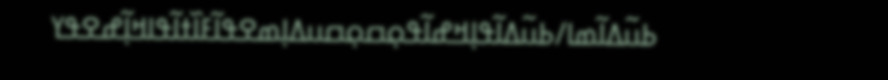ߕߎ߬ߡߊ߬ߘߊ/ߕߎ߬ߡߊ߬ߟߊ߲ߞߝߊ߬ߟߋ߲ߛߋ߲ߛߎߡߊ߲ߘߐߟߊ߬ߓߊ߰ߙߊ߬ߟߊߞߊ߲߬ߝߐߟߌ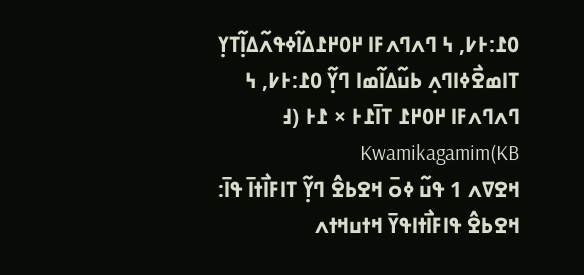߀߁:߅߇, ߆ ߣߍߣߍߓߊ ߂߀߂߁ߡߊ߬ߦߟߍ߬ߡߊ߲߬ߠߌ߲ ߠߊߘߐ߯ߦߊߣߍ߲ ߕߎ߬ߡߊ߬ߘߊ ߣߌ߲߬ ߀߁:߅߇, ߆ ߣߍߣߍߓߊ ߂߀߂߁ ߠߊ߫߁߅ × ߁߅ (߃ KB)Kwamikagamim
ߞߐߜߍ 1 ߟߎ߬ ߦߋ߫ ߞߐߕߐ߮ ߣߌ߲߬ ߠߊߓߊ߯ߙߊ߫ ߟߊ߫:
ߞߐߕߐ߮ ߟߊߓߊ߯ߙߊߟߌ߫ ߞߙߎߞߙߍ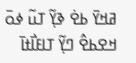ߥߞߌ߫ ߕߐ߭ ߢߌ߲߬ ߠߎ߬ ߦߋ߫ ߞߐߕߐ߮ ߣߌ߲߬ ߠߊߓߊ߯ߙߊ߫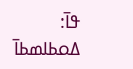ߟߊ߫:
ߡߋߕߊߘߕߊ߫